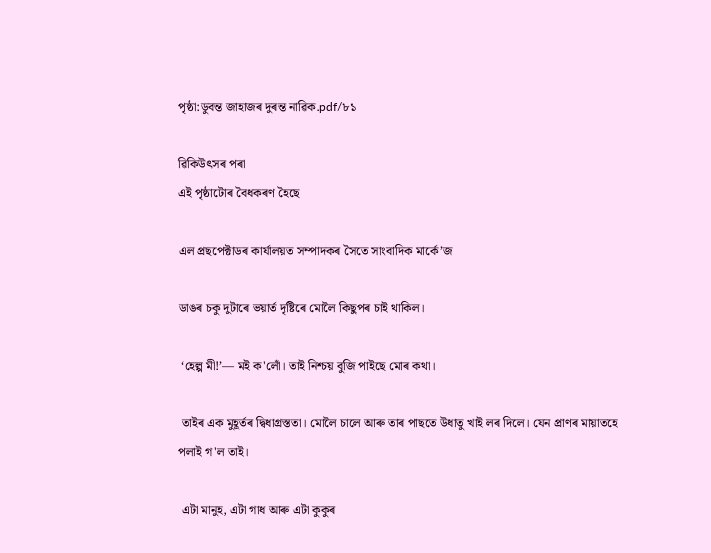পৃষ্ঠা:ডুবন্ত জাহাজৰ দুৰন্ত নাৱিক.pdf/৮১

ৱিকিউৎসৰ পৰা
এই পৃষ্ঠাটোৰ বৈধকৰণ হৈছে

এল প্ৰছপেক্টাডৰ কাৰ্যালয়ত সম্পাদকৰ সৈতে সাংবাদিক মাৰ্কে’জ

ডাঙৰ চকু দুটাৰে ভয়াৰ্ত দৃষ্টিৰে মোলৈ কিছুপৰ চাই থাকিল।

 ‘হেল্প মী!’— মই ক'লোঁ। তাই নিশ্চয় বুজি পাইছে মোৰ কথা।

 তাইৰ এক মুহূৰ্তৰ দ্বিধাগ্ৰস্ততা। মোলৈ চালে আৰু তাৰ পাছতে উধাতু খাই লৰ দিলে। যেন প্ৰাণৰ মায়াতহে পলাই গ'ল তাই।

 এটা মানুহ, এটা গাধ আৰু এটা কুকুৰ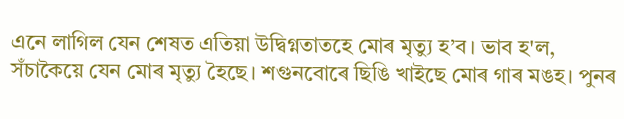এনে লাগিল যেন শেষত এতিয়া উদ্বিগ্নতাতহে মোৰ মৃত্যু হ’ব। ভাব হ'ল, সঁচাকৈয়ে যেন মোৰ মৃত্যু হৈছে। শগুনবোৰে ছিঙি খাইছে মোৰ গাৰ মঙহ। পুনৰ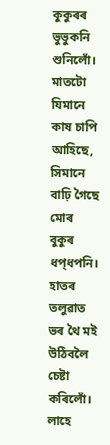কুকুৰৰ ভুভুকনি শুনিলোঁ। মাতটো যিমানে কাষ চাপি আহিছে, সিমানে বাঢ়ি গৈছে মোৰ বুকুৰ ধপ্‌ধপনি। হাতৰ তলুৱাত ভৰ থৈ মই উঠিবলৈ চেষ্টা কৰিলোঁ। লাহে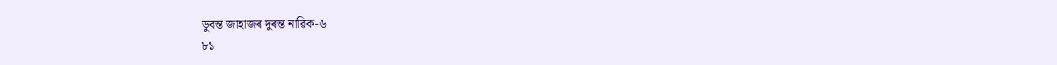ডুবন্ত জাহাজৰ দুৰন্ত নাৱিক-৬
৮১